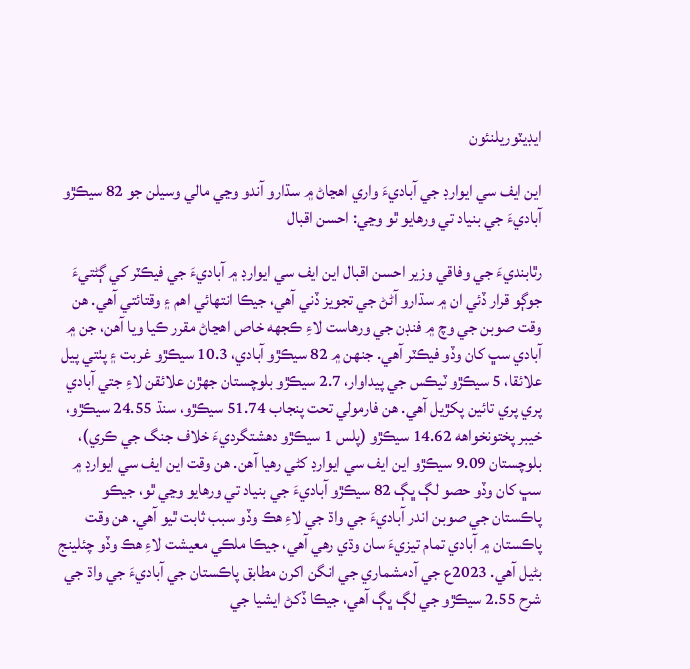ايڊيٽوريلنئون

اين ايف سي ايوارڊ جي آباديءَ واري اهڃاڻ ۾ سڌارو آندو وڃي مالي وسيلن جو 82 سيڪڙو آباديءَ جي بنياد تي ورهايو ٿو وڃي: احسن اقبال

رٿابنديءَ جي وفاقي وزير احسن اقبال اين ايف سي ايوارڊ ۾ آباديءَ جي فيڪٽر کي ڳڻتيءَ جوڳو قرار ڏئي ان ۾ سڌارو آڻڻ جي تجويز ڏني آهي، جيڪا انتهائي اهم ۽ وقتائتي آهي. هن وقت صوبن جي وچ ۾ فنڊن جي ورهاست لاءِ ڪجهه خاص اهڃاڻ مقرر ڪيا ويا آهن، جن ۾ آبادي سڀ کان وڏو فيڪٽر آهي. جنهن ۾ 82 سيڪڙو آبادي، 10.3 سيڪڙو غربت ۽ پٺتي پيل علائقا، 5 سيڪڙو ٽيڪس جي پيداوار، 2.7 سيڪڙو بلوچستان جهڙن علائقن لاءِ جتي آبادي پري پري تائين پکڙيل آهي. هن فارمولي تحت پنجاب 51.74 سيڪڙو، سنڌ 24.55 سيڪڙو، خيبر پختونخواهه 14.62 سيڪڙو (پلس 1 سيڪڙو دهشتگرديءَ خلاف جنگ جي ڪري)، بلوچستان 9.09 سيڪڙو اين ايف سي ايوارڊ کڻي رهيا آهن. هن وقت اين ايف سي ايوارڊ ۾ سڀ کان وڏو حصو لڳ ڀڳ 82 سيڪڙو آباديءَ جي بنياد تي ورهايو وڃي ٿو، جيڪو پاڪستان جي صوبن اندر آباديءَ جي واڌ جي لاءِ هڪ وڏو سبب ثابت ٿيو آهي. هن وقت پاڪستان ۾ آبادي تمام تيزيءَ سان وڌي رهي آهي، جيڪا ملڪي معيشت لاءِ هڪ وڏو چئلينج بڻيل آهي. 2023ع جي آدمشماري جي انگن اکرن مطابق پاڪستان جي آباديءَ جي واڌ جي شرح 2.55 سيڪڙو جي لڳ ڀڳ آهي، جيڪا ڏکڻ ايشيا جي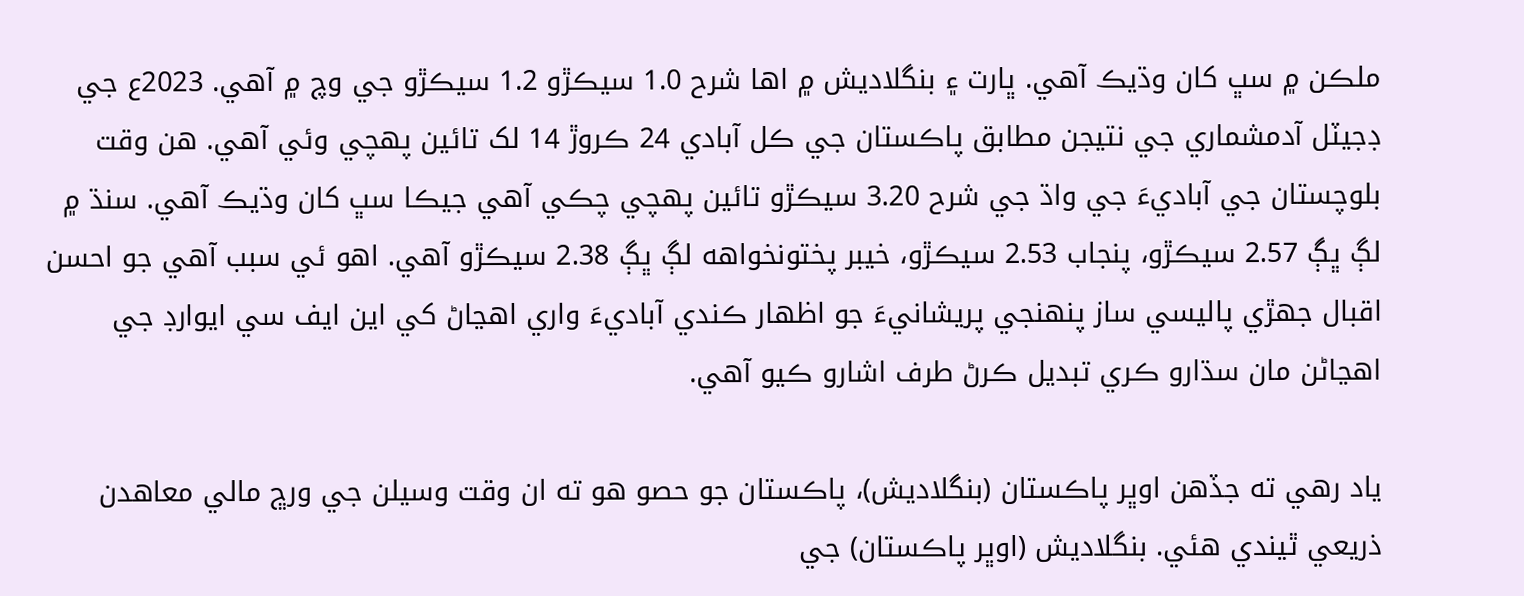ملڪن ۾ سڀ کان وڌيڪ آهي. ڀارت ۽ بنگلاديش ۾ اها شرح 1.0 سيڪڙو 1.2 سيڪڙو جي وچ ۾ آهي. 2023ع جي ڊجيٽل آدمشماري جي نتيجن مطابق پاڪستان جي ڪل آبادي 24 ڪروڙ 14 لک تائين پهچي وئي آهي. هن وقت بلوچستان جي آباديءَ جي واڌ جي شرح 3.20 سيڪڙو تائين پهچي چڪي آهي جيڪا سڀ کان وڌيڪ آهي. سنڌ ۾ لڳ ڀڳ 2.57 سيڪڙو، پنجاب 2.53 سيڪڙو، خيبر پختونخواهه لڳ ڀڳ 2.38 سيڪڙو آهي. اهو ئي سبب آهي جو احسن اقبال جهڙي پاليسي ساز پنهنجي پريشانيءَ جو اظهار ڪندي آباديءَ واري اهڃاڻ کي اين ايف سي ايوارڊ جي اهڃاڻن مان سڌارو ڪري تبديل ڪرڻ طرف اشارو ڪيو آهي.

ياد رهي ته جڏهن اوڀر پاڪستان (بنگلاديش)، پاڪستان جو حصو هو ته ان وقت وسيلن جي ورڇ مالي معاهدن ذريعي ٿيندي هئي. بنگلاديش (اوڀر پاڪستان) جي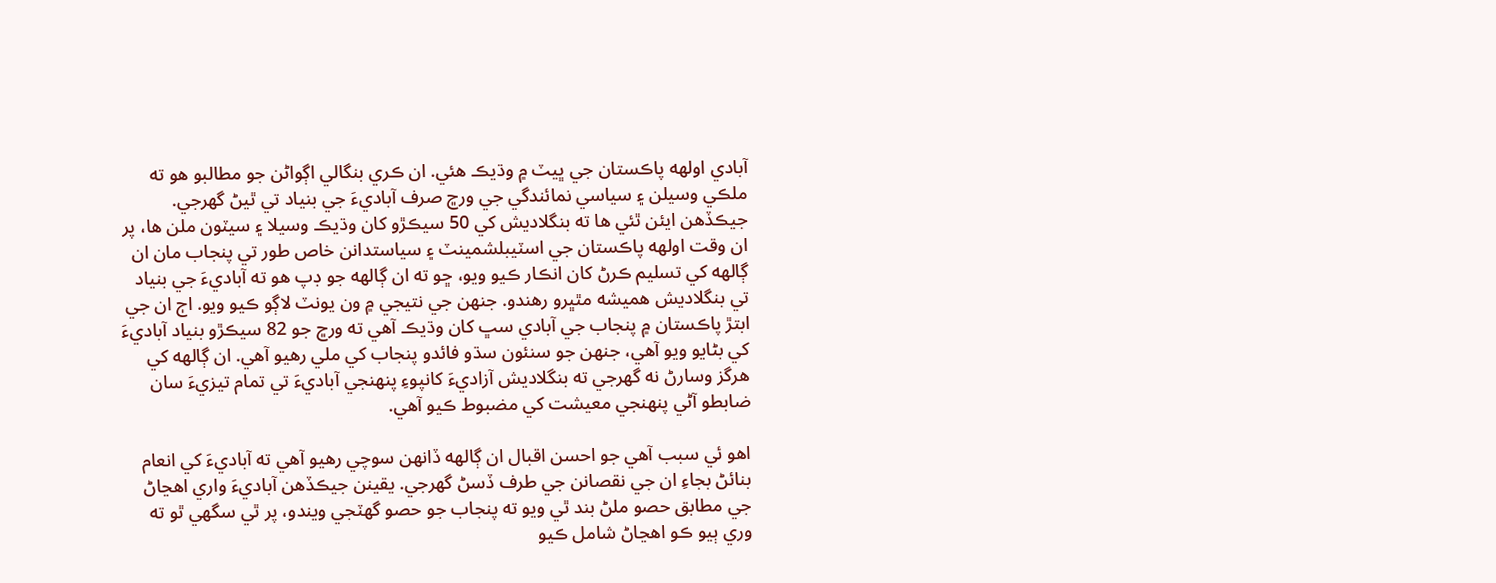آبادي اولهه پاڪستان جي ڀيٽ ۾ وڌيڪ هئي. ان ڪري بنگالي اڳواڻن جو مطالبو هو ته ملڪي وسيلن ۽ سياسي نمائندگي جي ورڇ صرف آباديءَ جي بنياد تي ٿيڻ گهرجي. جيڪڏهن ايئن ٿئي ها ته بنگلاديش کي 50 سيڪڙو کان وڌيڪ وسيلا ۽ سيٽون ملن ها، پر ان وقت اولهه پاڪستان جي اسٽيبلشمينٽ ۽ سياستدانن خاص طور تي پنجاب مان ان ڳالهه کي تسليم ڪرڻ کان انڪار ڪيو ويو، ڇو ته ان ڳالهه جو ڊپ هو ته آباديءَ جي بنياد تي بنگلاديش هميشه مٿڀرو رهندو. جنهن جي نتيجي ۾ ون يونٽ لاڳو ڪيو ويو. اڄ ان جي ابتڙ پاڪستان ۾ پنجاب جي آبادي سڀ کان وڌيڪ آهي ته ورڇ جو 82 سيڪڙو بنياد آباديءَ کي بڻايو ويو آهي، جنهن جو سنئون سڌو فائدو پنجاب کي ملي رهيو آهي. ان ڳالهه کي هرگز وسارڻ نه گهرجي ته بنگلاديش آزاديءَ کانپوءِ پنهنجي آباديءَ تي تمام تيزيءَ سان ضابطو آڻي پنهنجي معيشت کي مضبوط ڪيو آهي.

اهو ئي سبب آهي جو احسن اقبال ان ڳالهه ڏانهن سوچي رهيو آهي ته آباديءَ کي انعام بنائڻ بجاءِ ان جي نقصانن جي طرف ڏسڻ گهرجي. يقينن جيڪڏهن آباديءَ واري اهڃاڻ جي مطابق حصو ملڻ بند ٿي ويو ته پنجاب جو حصو گهٽجي ويندو، پر ٿي سگهي ٿو ته وري ٻيو ڪو اهڃاڻ شامل ڪيو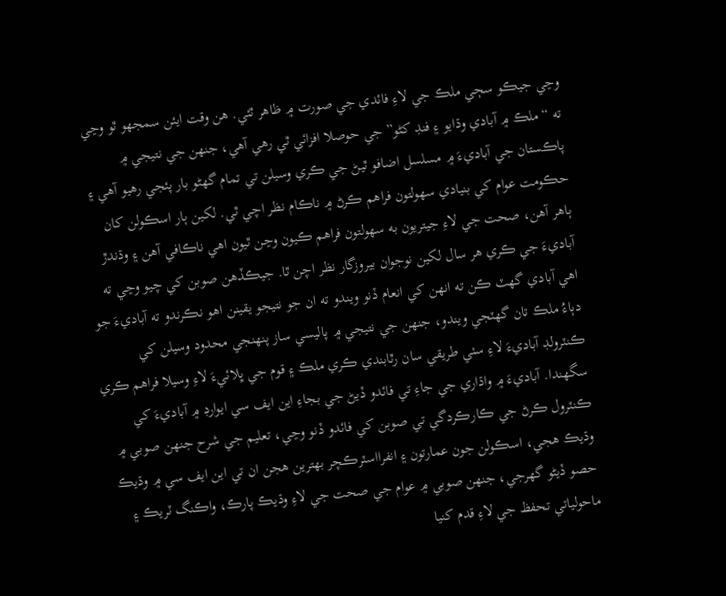وڃي جيڪو سڄي ملڪ جي لاءِ فائدي جي صورت ۾ ظاهر ٿئي. هن وقت ايئن سمجهو ٿو وڃي ته “ملڪ ۾ آبادي وڌايو ۽ فنڊ کڻو” جي حوصلا افزائي ٿي رهي آهي، جنهن جي نتيجي ۾ پاڪستان جي آباديءَ ۾ مسلسل اضافو ٿيڻ جي ڪري وسيلن تي تمام گهڻو بار پئجي رهيو آهي ۽ حڪومت عوام کي بنيادي سهولتون فراهم ڪرڻ ۾ ناڪام نظر اچي ٿي. لکين ٻار اسڪولن کان ٻاهر آهن، صحت جي لاءِ جيتريون به سهولتون فراهم ڪيون وڃن ٿيون اهي ناڪافي آهن ۽ وڌندڙ آباديءَ جي ڪري هر سال لکين نوجوان بيروزگار نظر اچن ٿا. جيڪڏهن صوبن کي چيو وڃي ته اهي آبادي گهٽ ڪن ته انهن کي انعام ڏنو ويندو ته ان جو نتيجو يقينن اهو نڪرندو ته آباديءَ جو دٻاءُ ملڪ تان گهٽجي ويندو، جنهن جي نتيجي ۾ پاليسي ساز پنهنجي محدود وسيلن کي ڪنٽرولڊ آباديءَ لاءِ سٺي طريقي سان رٿابندي ڪري ملڪ ۽ قوم جي ڀلائيءَ لاءِ وسيلا فراهم ڪري سگهندا. آباديءَ ۾ واڌاري جي جاءِ تي فائدو ڏيڻ جي بجاءِ اين ايف سي ايوارڊ ۾ آباديءَ کي ڪنٽرول ڪرڻ جي ڪارڪردگي تي صوبن کي فائدو ڏنو وڃي، تعليم جي شرح جنهن صوبي ۾ وڌيڪ هجي، اسڪولن جون عمارتون ۽ انفرااسٽرڪچر بهترين هجن ان تي اين ايف سي ۾ وڌيڪ حصو ڏيڻو گهرجي، جنهن صوبي ۾ عوام جي صحت جي لاءِ وڌيڪ پارڪ، واڪنگ ٽريڪ ۽ ماحولياتي تحفظ جي لاءِ قدم کنيا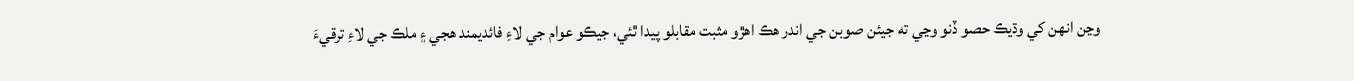وڃن انهن کي وڌيڪ حصو ڏنو وڃي ته جيئن صوبن جي اندر هڪ اهڙو مثبت مقابلو پيدا ٿئي، جيڪو عوام جي لاءِ فائديمند هجي ۽ ملڪ جي لاءِ ترقيءَ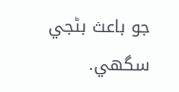جو باعث بڻجي سگهي.